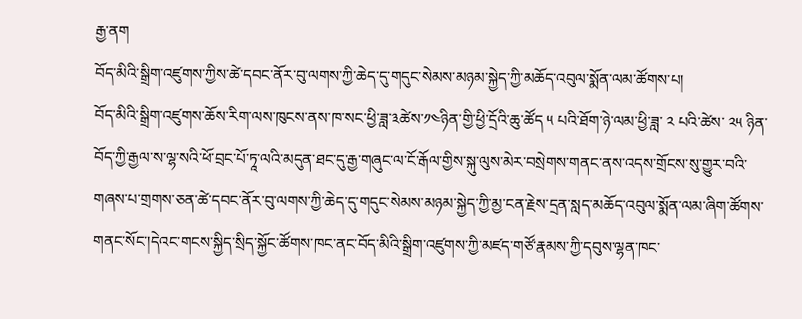རྒྱ་ནག
བོད་མིའི་སྒྲིག་འཛུགས་ཀྱིས་ཚེ་དབང་ནོར་བུ་ལགས་ཀྱི་ཆེད་དུ་གདུང་སེམས་མཉམ་སྐྱེད་ཀྱི་མཆོད་འབུལ་སྨོན་ལམ་ཚོགས་པ།
བོད་མིའི་སྒྲིག་འཛུགས་ཆོས་རིག་ལས་ཁུངས་ནས་ཁ་སང་ཕྱི་ཟླ་༣ཚེས་༡༤ཉིན་གྱི་ཕྱི་དྲོའི་ཆུ་ཚོད ༥ པའི་ཐོག་ཉེ་ལམ་ཕྱི་ཟླ་ ༢ པའི་ཚེས་ ༢༥ ཉིན་བོད་ཀྱི་རྒྱལ་ས་ལྷ་སའི་ཕོ་བྲང་པོ་ཏཱ་ལའི་མདུན་ཐང་དུ་རྒྱ་གཞུང་ལ་ངོ་རྒོལ་གྱིས་སྐུ་ལུས་མེར་བསྲེགས་གནང་ནས་འདས་གྲོངས་སུ་གྱུར་བའི་གཞས་པ་གྲགས་ཅན་ཚེ་དབང་ནོར་བུ་ལགས་ཀྱི་ཆེད་དུ་གདུང་སེམས་མཉམ་སྐྱེད་ཀྱི་མྱ་ངན་རྗེས་དྲན་སླད་མཆོད་འབུལ་སྨོན་ལམ་ཞིག་ཚོགས་གནང་སོང་།དེའང་གངས་སྐྱིད་སྲིད་སྐྱོང་ཚོགས་ཁང་ནང་བོད་མིའི་སྒྲིག་འཛུགས་ཀྱི་མཛད་གཙོ་རྣམས་ཀྱི་དབུས་ལྷན་ཁང་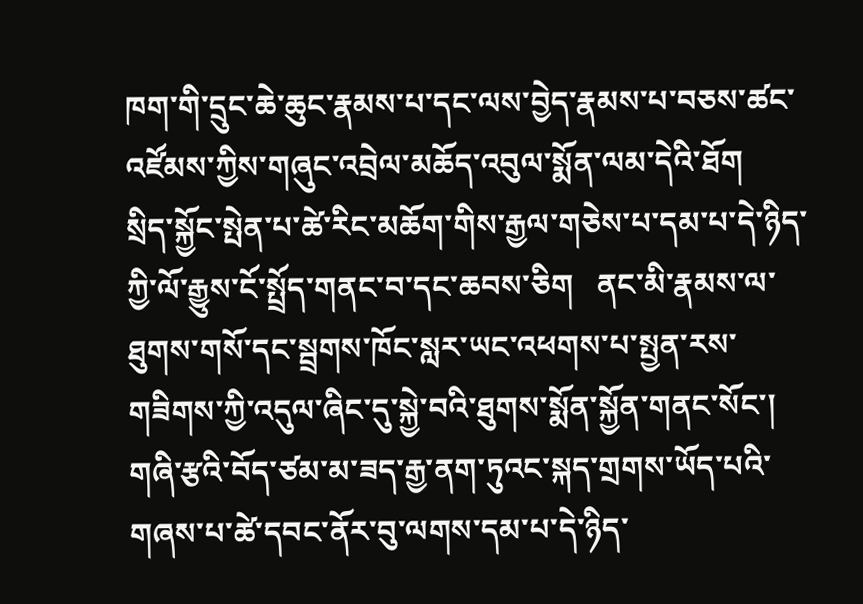ཁག་གི་དྲུང་ཆེ་ཆུང་རྣམས་པ་དང་ལས་བྱེད་རྣམས་པ་བཅས་ཚང་འཛོམས་ཀྱིས་གཞུང་འབྲེལ་མཆོད་འབུལ་སྨོན་ལམ་དེའི་ཐོག    སྲིད་སྐྱོང་སྤེན་པ་ཚེ་རིང་མཆོག་གིས་རྒྱལ་གཅེས་པ་དམ་པ་དེ་ཉིད་ཀྱི་ལོ་རྒྱུས་ངོ་སྤྲོད་གནང་བ་དང་ཆབས་ཅིག   ནང་མི་རྣམས་ལ་ཐུགས་གསོ་དང་སྦྲགས་ཁོང་སླར་ཡང་འཕགས་པ་སྤྱན་རས་གཟིགས་ཀྱི་འདུལ་ཞིང་དུ་སྐྱེ་བའི་ཐུགས་སྨོན་སྐྱོན་གནང་སོང་། གཞི་རྩའི་བོད་ཙམ་མ་ཟད་རྒྱ་ནག་ཏུའང་སྐད་གྲགས་ཡོད་པའི་གཞས་པ་ཚེ་དབང་ནོར་བུ་ལགས་དམ་པ་དེ་ཉིད་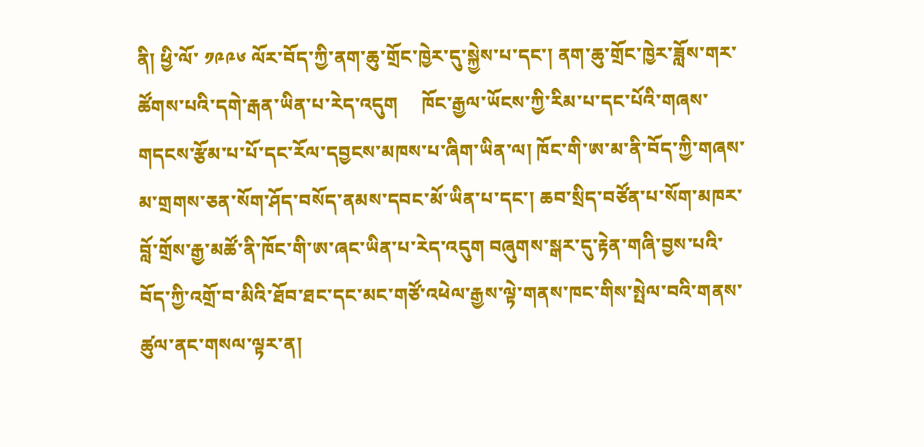ནི། ཕྱི་ལོ་ ༡༩༩༦ ལོར་བོད་ཀྱི་ནག་ཆུ་གྲོང་ཁྱེར་དུ་སྐྱེས་པ་དང་། ནག་ཆུ་གྲོང་ཁྱེར་ཟློས་གར་ཚོགས་པའི་དགེ་རྒན་ཡིན་པ་རེད་འདུག     ཁོང་རྒྱལ་ཡོངས་ཀྱི་རིམ་པ་དང་པོའི་གཞས་གདངས་རྩོམ་པ་པོ་དང་རོལ་དབྱངས་མཁས་པ་ཞིག་ཡིན་ལ། ཁོང་གི་ཨ་མ་ནི་བོད་ཀྱི་གཞས་མ་གྲགས་ཅན་སོག་ཤོད་བསོད་ནམས་དབང་མོ་ཡིན་པ་དང་། ཆབ་སྲིད་བཙོན་པ་སོག་མཁར་བློ་གྲོས་རྒྱ་མཚོ་ནི་ཁོང་གི་ཨ་ཞང་ཡིན་པ་རེད་འདུག བཞུགས་སྒར་དུ་རྟེན་གཞི་བྱས་པའི་བོད་ཀྱི་འགྲོ་བ་མིའི་ཐོབ་ཐང་དང་མང་གཙོ་འཕེལ་རྒྱས་ལྟེ་གནས་ཁང་གིས་སྤེལ་བའི་གནས་ཚུལ་ནང་གསལ་ལྟར་ན།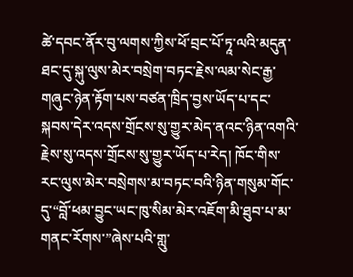ཚེ་དབང་ནོར་བུ་ལགས་ཀྱིས་ཕོ་བྲང་པོ་ཏཱ་ལའི་མདུན་ཐང་དུ་སྐུ་ལུས་མེར་བསྲེག་བཏང་རྗེས་ལམ་སེང་རྒྱ་གཞུང་ཉེན་རྟོག་པས་བཙན་ཁྲིད་བྱས་ཡོད་པ་དང་སྐབས་དེར་འདས་གྲོངས་སུ་གྱུར་མེད་ནའང་ཉིན་འགའི་རྗེས་སུ་འདས་གྲོངས་སུ་གྱུར་ཡོད་པ་རེད། ཁོང་གིས་རང་ལུས་མེར་བསྲེགས་མ་བཏང་བའི་ཉིན་གསུམ་གོང་དུ་“བློ་ཕམ་བྱུང་ཡང་ཁུ་སིམ་མེར་འཇོག་མི་ཐུབ་པ་མ་གནང་རོགས་”ཞེས་པའི་གླུ་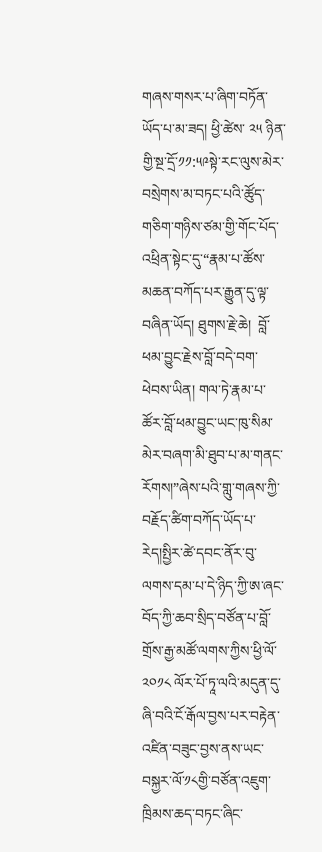གཞས་གསར་པ་ཞིག་བཏོན་ཡོད་པ་མ་ཟད། ཕྱི་ཚེས་ ༢༥ ཉིན་གྱི་སྔ་དྲོ་༡༡:༥༩སྟེ་རང་ལུས་མེར་བསྲེགས་མ་བཏང་པའི་ཚོུད་གཅིག་གཉིས་ཙམ་གྱི་གོང་པོད་འཕྲིན་སྟེང་དུ་“རྣམ་པ་ཚོས་མཆན་བཀོད་པར་རྒྱུན་དུ་ལྟ་བཞིན་ཡོད། ཐུགས་རྗེ་ཆེ།  བློ་ཕམ་བྱུང་རྗེས་བློ་བདེ་བག་ཕེབས་ཡིན། གལ་ཏེ་རྣམ་པ་ཚོར་བློ་ཕམ་བྱུང་ཡང་ཁུ་སིམ་མེར་བཞག་མི་ཐུབ་པ་མ་གནང་རོགས།”ཞེས་པའི་གླུ་གཞས་ཀྱི་བརྗོད་ཚིག་བཀོད་ཡོད་པ་རེད།སྤྱིར་ཚེ་དབང་ནོར་བུ་ལགས་དམ་པ་དེ་ཉིད་ཀྱི་ཨ་ཞང་བོད་ཀྱི་ཆབ་སྲིད་བཙོན་པ་བློ་གྲོས་རྒྱ་མཚོ་ལགས་ཀྱིས་ཕྱི་ལོ་ ༢༠༡༨ ལོར་པོ་ཏཱ་ལའི་མདུན་དུ་ཞི་བའི་ངོ་རྒོལ་བྱས་པར་བརྟེན་འཛིན་བཟུང་བྱས་ནས་ཡང་བསྐྱར་ལོ་༡༨གྱི་བཙོན་འཇུག་ཁྲིམས་ཆད་བཏང་ཞིང་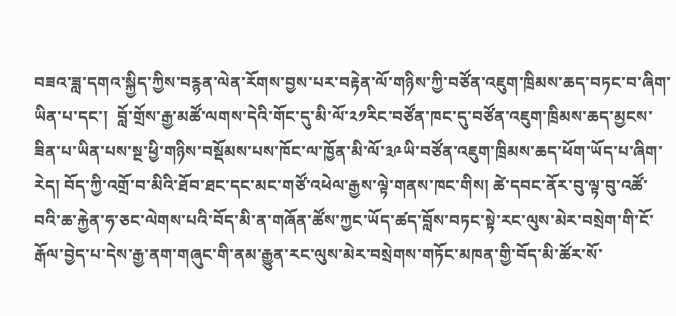བཟའ་ཟླ་དགའ་སྐྱིད་ཀྱིས་བརྙན་ལེན་རོགས་བྱས་པར་བརྟེན་ལོ་གཉིས་ཀྱི་བཙོན་འཇུག་ཁྲིམས་ཆད་བཏང་བ་ཞིག་ཡིན་པ་དང་།  བློ་གྲོས་རྒྱ་མཚོ་ལགས་དེའི་གོང་དུ་མི་ལོ་༢༡རིང་བཙོན་ཁང་དུ་བཙོན་འཇུག་ཁྲིམས་ཆད་མྱངས་ཟིན་པ་ཡིན་པས་སྔ་ཕྱི་གཉིས་བསྡོམས་པས་ཁོང་ལ་ཁྱོན་མི་ལོ་༣༩ཡི་བཙོན་འཇུག་ཁྲིམས་ཆད་ཕོག་ཡོད་པ་ཞིག་རེད། བོད་ཀྱི་འགྲོ་བ་མིའི་ཐོབ་ཐང་དང་མང་གཙོ་འཕེལ་རྒྱས་ལྟེ་གནས་ཁང་གིས། ཚེ་དབང་ནོར་བུ་ལྟ་བུ་འཚོ་བའི་ཆ་རྐྱེན་ཧ་ཅང་ལེགས་པའི་བོད་མི་ན་གཞོན་ཚོས་ཀྱང་ཡོད་ཚད་བློས་བཏང་སྟེ་རང་ལུས་མེར་བསྲེག་གི་ངོ་རྒོལ་བྱེད་པ་དེས་རྒྱ་ནག་གཞུང་གི་ནམ་རྒྱུན་རང་ལུས་མེར་བསྲེགས་གཏོང་མཁན་གྱི་བོད་མི་ཚོར་སོ་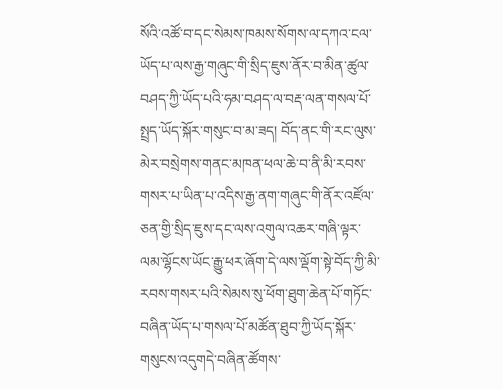སོའི་འཚོ་བ་དང་སེམས་ཁམས་སོགས་ལ་དཀའ་ངལ་ཡོད་པ་ལས་རྒྱ་གཞུང་གི་སྲིད་ཇུས་ནོར་བ་མིན་ཚུལ་བཤད་ཀྱི་ཡོད་པའི་ཧམ་བཤད་ལ་བརྡ་ལན་གསལ་པོ་སྤྲད་ཡོད་སྐོར་གསུང་བ་མ་ཟད། བོད་ནང་གི་རང་ལུས་མེར་བསྲེགས་གནང་མཁན་ཕལ་ཆེ་བ་ནི་མི་རབས་གསར་པ་ཡིན་པ་འདིས་རྒྱ་ནག་གཞུང་གི་ནོར་འཛོལ་ཅན་གྱི་སྲིད་ཇུས་དང་ལས་འགུལ་འཆར་གཞི་ལྟར་ལམ་ལྷོངས་ཡོང་རྒྱུ་ཕར་ཞོག་དེ་ལས་ལྡོག་སྟེ་བོད་ཀྱི་མི་རབས་གསར་པའི་སེམས་སུ་ཕོག་ཐུག་ཆེན་པོ་གཏོང་བཞིན་ཡོད་པ་གསལ་པོ་མཚོན་ཐུབ་ཀྱི་ཡོད་སྐོར་གསུངས་འདུགདེ་བཞིན་ཚོགས་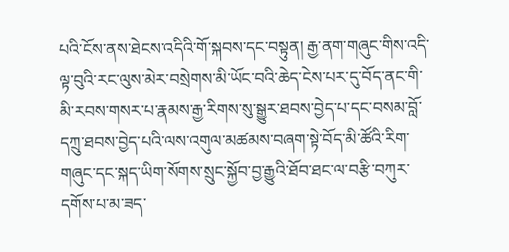པའི་ངོས་ནས་ཐེངས་འདིའི་གོ་སྐབས་དང་བསྟུན། རྒྱ་ནག་གཞུང་གིས་འདི་ལྟ་བུའི་རང་ལུས་མེར་བསྲེགས་མི་ཡོང་བའི་ཆེད་ངེས་པར་དུ་བོད་ནང་གི་མི་རབས་གསར་པ་རྣམས་རྒྱ་རིགས་སུ་སྒྱུར་ཐབས་བྱེད་པ་དང་བསམ་བློ་དཀྲུ་ཐབས་བྱེད་པའི་ལས་འགུལ་མཚམས་བཞག་སྟེ་བོད་མི་ཚོའི་རིག་གཞུང་དང་སྐད་ཡིག་སོགས་སྲུང་སྐྱོབ་བྱ་རྒྱུའི་ཐོབ་ཐང་ལ་བརྩི་བཀུར་དགོས་པ་མ་ཟད་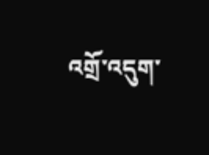འགྲོ་འདུག་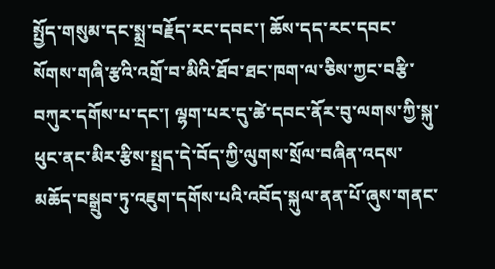སྤྱོད་གསུམ་དང་སྨྲ་བརྗོད་རང་དབང་། ཆོས་དད་རང་དབང་སོགས་གཞི་རྩའི་འགྲོ་བ་མིའི་ཐོབ་ཐང་ཁག་ལ་ཅིས་ཀྱང་བརྩི་བཀུར་དགོས་པ་དང་། ལྷག་པར་དུ་ཚེ་དབང་ནོར་བུ་ལགས་ཀྱི་སྐུ་ཕུང་ནང་མིར་རྩིས་སྤྲད་དེ་བོད་ཀྱི་ལུགས་སྲོལ་བཞིན་འདས་མཆོད་བསྒྲུབ་ཏུ་འཇུག་དགོས་པའི་འབོད་སྐུལ་ནན་པོ་ཞུས་གནང་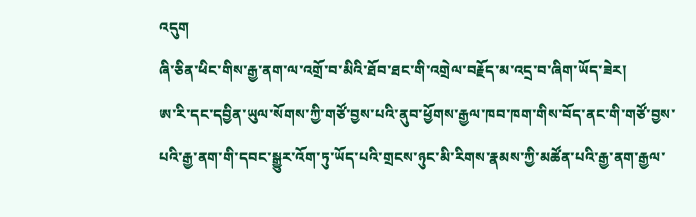འདུག
ཞི་ཅིན་ཕིང་གིས་རྒྱ་ནག་ལ་འགྲོ་བ་མིའི་ཐོབ་ཐང་གི་འགྲེལ་བརྗོད་མ་འདྲ་བ་ཞིག་ཡོད་ཟེར།
ཨ་རི་དང་དབྱིན་ཡུལ་སོགས་ཀྱི་གཙོ་བྱས་པའི་ནུབ་ཕྱོགས་རྒྱལ་ཁབ་ཁག་གིས་བོད་ནང་གི་གཙོ་བྱས་པའི་རྒྱ་ནག་གི་དབང་སྒྱུར་འོག་ཏུ་ཡོད་པའི་གྲངས་ཉུང་མི་རིགས་རྣམས་ཀྱི་མཚོན་པའི་རྒྱ་ནག་རྒྱལ་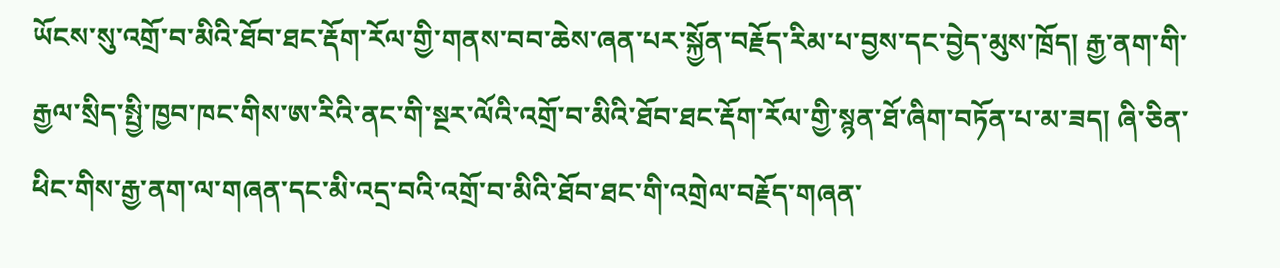ཡོངས་སུ་འགྲོ་བ་མིའི་ཐོབ་ཐང་རྡོག་རོལ་གྱི་གནས་བབ་ཆེས་ཞན་པར་སྐྱོན་བརྗོད་རིམ་པ་བྱས་དང་བྱེད་མུས་ཁྲོད། རྒྱ་ནག་གི་རྒྱལ་སྲིད་སྤྱི་ཁྱབ་ཁང་གིས་ཨ་རིའི་ནང་གི་སྔར་ལོའི་འགྲོ་བ་མིའི་ཐོབ་ཐང་རྡོག་རོལ་གྱི་སྙན་ཐོ་ཞིག་བཏོན་པ་མ་ཟད། ཞི་ཅིན་ཕིང་གིས་རྒྱ་ནག་ལ་གཞན་དང་མི་འདྲ་བའི་འགྲོ་བ་མིའི་ཐོབ་ཐང་གི་འགྲེལ་བརྗོད་གཞན་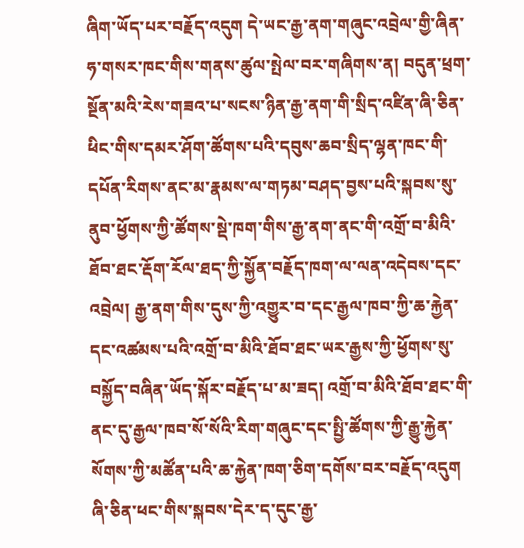ཞིག་ཡོད་པར་བརྗོད་འདུག དེ་ཡང་རྒྱ་ནག་གཞུང་འབྲེལ་གྱི་ཞིན་ཧ་གསར་ཁང་གིས་གནས་ཚུལ་སྤེལ་བར་གཞིགས་ན། བདུན་ཕྲག་སྔོན་མའི་རེས་གཟའ་པ་སངས་ཉིན་རྒྱ་ནག་གི་སྲིད་འཛིན་ཞི་ཅིན་ཕིང་གིས་དམར་ཤོག་ཚོགས་པའི་དབུས་ཆབ་སྲིད་ལྷན་ཁང་གི་དཔོན་རིགས་ནང་མ་རྣམས་ལ་གཏམ་བཤད་བྱས་པའི་སྐབས་སུ་ནུབ་ཕྱོགས་ཀྱི་ཚོགས་སྡེ་ཁག་གིས་རྒྱ་ནག་ནང་གི་འགྲོ་བ་མིའི་ཐོབ་ཐང་རྡོག་རོལ་ཐད་ཀྱི་སྐྱོན་བརྗོད་ཁག་ལ་ལན་འདེབས་དང་འབྲེལ། རྒྱ་ནག་གིས་དུས་ཀྱི་འགྱུར་བ་དང་རྒྱལ་ཁབ་ཀྱི་ཆ་རྐྱེན་དང་འཚམས་པའི་འགྲོ་བ་མིའི་ཐོབ་ཐང་ཡར་རྒྱས་ཀྱི་ཕྱོགས་སུ་བསྐྱོད་བཞིན་ཡོད་སྐོར་བརྗོད་པ་མ་ཟད། འགྲོ་བ་མིའི་ཐོབ་ཐང་གི་ནང་དུ་རྒྱལ་ཁབ་སོ་སོའི་རིག་གཞུང་དང་སྤྱི་ཚོགས་ཀྱི་རྒྱུ་རྐྱེན་སོགས་ཀྱི་མཚོན་པའི་ཆ་རྐྱེན་ཁག་ཅིག་དགོས་བར་བརྗོད་འདུག ཞི་ཅིན་ཕང་གིས་སྐབས་དེར་ད་དུང་རྒྱ་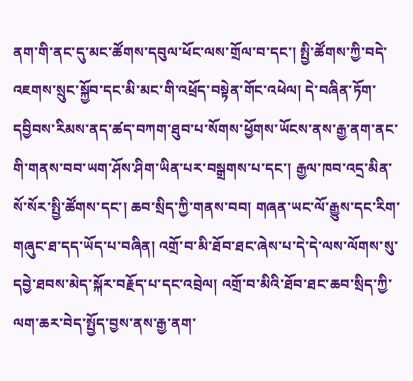ནག་གི་ནང་དུ་མང་ཚོགས་དབུལ་ཕོང་ལས་གྲོལ་བ་དང་། སྤྱི་ཚོགས་ཀྱི་བདེ་འཇགས་སྲུང་སྐྱོབ་དང་མི་མང་གི་འཕྲོད་བསྟེན་གོང་འཕེལ། དེ་བཞིན་ཏོག་དབྱིབས་རིམས་ནད་ཚད་བཀག་ཐུབ་པ་སོགས་ཕྱོགས་ཡོངས་ནས་རྒྱ་ནག་ནང་གི་གནས་བབ་ཡག་ཤོས་ཤིག་ཡིན་པར་བསྒྲགས་པ་དང་། རྒྱལ་ཁབ་འདྲ་མིན་སོ་སོར་སྤྱི་ཚོགས་དང་། ཆབ་སྲིད་ཀྱི་གནས་བབ། གཞན་ཡང་ལོ་རྒྱུས་དང་རིག་གཞུང་ཐ་དད་ཡོད་པ་བཞིན། འགྲོ་བ་མི་ཐོབ་ཐང་ཞེས་པ་དེ་དེ་ལས་ལོགས་སུ་དབྱེ་ཐབས་མེད་སྐོར་བརྗོད་པ་དང་འབྲེལ། འགྲོ་བ་མིའི་ཐོབ་ཐང་ཆབ་སྲིད་ཀྱི་ལག་ཆར་བེད་སྤྱོད་བྱས་ནས་རྒྱ་ནག་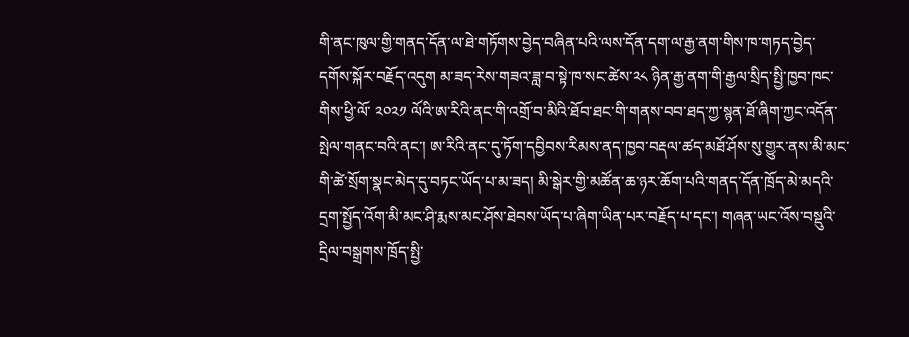གི་ནང་ཁུལ་གྱི་གནད་དོན་ལ་ཐེ་གཏོགས་བྱེད་བཞིན་པའི་ལས་དོན་དག་ལ་རྒྱ་ནག་གིས་ཁ་གཏད་བྱེད་དགོས་སྐོར་བརྗོད་འདུག མ་ཟད་རེས་གཟའ་ཟླ་བ་སྟེ་ཁ་སང་ཚེས་༢༨ ཉིན་རྒྱ་ནག་གི་རྒྱལ་སྲིད་སྤྱི་ཁྱབ་ཁང་གིས་ཕྱི་ལོ་ ༢༠༢༡ ལོའི་ཨ་རིའི་ནང་གི་འགྲོ་བ་མིའི་ཐོབ་ཐང་གི་གནས་བབ་ཐད་ཀྱ་སྙན་ཐོ་ཞིག་ཀྱང་འདོན་སྤེལ་གནང་བའི་ནང་། ཨ་རིའི་ནང་དུ་ཏོག་དབྱིབས་རིམས་ནད་ཁྱབ་བརྡལ་ཚད་མཐོ་ཤོས་སུ་གྱུར་ནས་མི་མང་གི་ཚེ་སྲོག་སྣང་མེད་དུ་བཏང་ཡོད་པ་མ་ཟད། མི་སྒེར་གྱི་མཚོན་ཆ་ཉར་ཆོག་པའི་གནད་དོན་ཁྲོད་མེ་མདའི་དྲག་སྤྱོད་འོག་མི་མང་ཤི་རྨས་མང་ཤོས་ཐེབས་ཡོད་པ་ཞིག་ཡིན་པར་བརྗོད་པ་དང་། གཞན་ཡང་འོས་བསྡུའི་དྲིལ་བསྒྲགས་ཁྲོད་སྤྱི་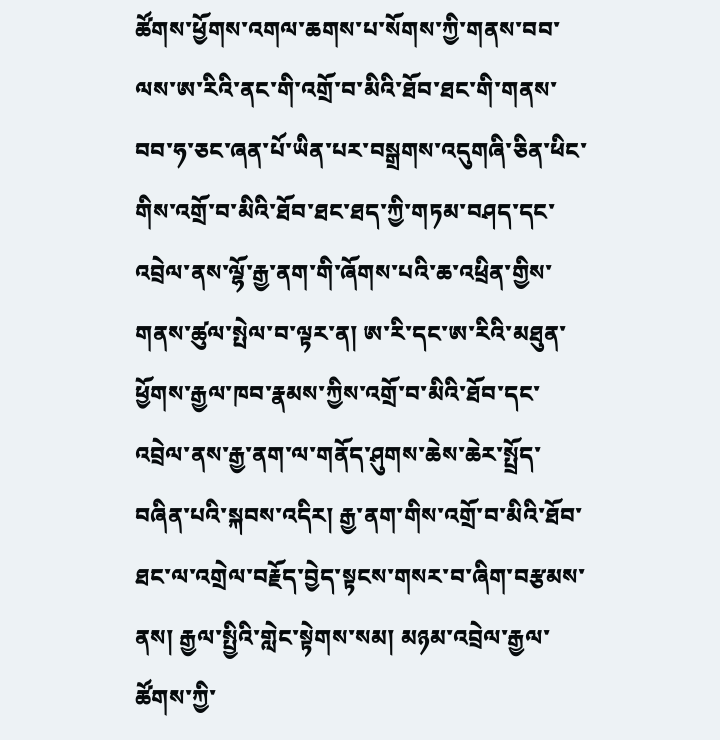ཚོགས་ཕྱོགས་འགལ་ཆགས་པ་སོགས་ཀྱི་གནས་བབ་ལས་ཨ་རིའི་ནང་གི་འགྲོ་བ་མིའི་ཐོབ་ཐང་གི་གནས་བབ་ཧ་ཅང་ཞན་པོ་ཡིན་པར་བསྒྲགས་འདུགཞི་ཅིན་ཕིང་གིས་འགྲོ་བ་མིའི་ཐོབ་ཐང་ཐད་ཀྱི་གཏམ་བཤད་དང་འབྲེལ་ནས་ལྷོ་རྒྱ་ནག་གི་ཞོགས་པའི་ཆ་འཕྲིན་གྱིས་གནས་ཚུལ་སྤེལ་བ་ལྟར་ན། ཨ་རི་དང་ཨ་རིའི་མཐུན་ཕྱོགས་རྒྱལ་ཁབ་རྣམས་ཀྱིས་འགྲོ་བ་མིའི་ཐོབ་དང་འབྲེལ་ནས་རྒྱ་ནག་ལ་གནོད་ཤུགས་ཆེས་ཆེར་སྤྲོད་བཞིན་པའི་སྐབས་འདིར། རྒྱ་ནག་གིས་འགྲོ་བ་མིའི་ཐོབ་ཐང་ལ་འགྲེལ་བརྗོད་བྱེད་སྟངས་གསར་བ་ཞིག་བརྩམས་ནས། རྒྱལ་སྤྱིའི་གླེང་སྟེགས་སམ། མཉམ་འབྲེལ་རྒྱལ་ཚོགས་ཀྱི་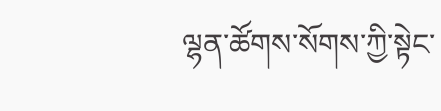ལྷན་ཚོགས་སོགས་ཀྱི་སྟེང་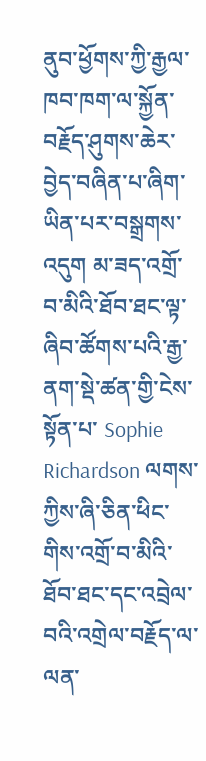ནུབ་ཕྱོགས་ཀྱི་རྒྱལ་ཁབ་ཁག་ལ་སྐྱོན་བརྗོད་ཤུགས་ཆེར་བྱེད་བཞིན་པ་ཞིག་ཡིན་པར་བསྒྲགས་འདུག མ་ཟད་འགྲོ་བ་མིའི་ཐོབ་ཐང་ལྟ་ཞིབ་ཚོགས་པའི་རྒྱ་ནག་སྡེ་ཚན་གྱི་ངེས་སྟོན་པ་ Sophie Richardson ལགས་ཀྱིས་ཞི་ཅིན་ཕིང་གིས་འགྲོ་བ་མིའི་ཐོབ་ཐང་དང་འབྲེལ་བའི་འགྲེལ་བརྗོད་ལ་ལན་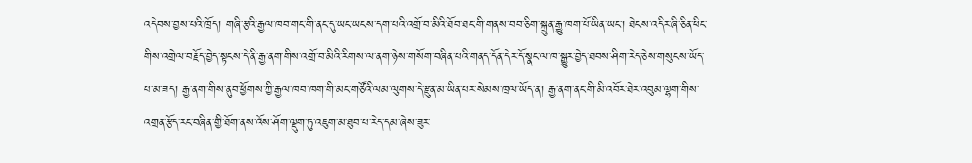འདེབས་བྱས་པའི་ཁྲོད། གཞི་རྩའི་རྒྱལ་ཁབ་གང་གི་ནང་དུ་ཡང་ཡངས་དག་པའི་འགྲོ་བ་མིའི་ཐོབ་ཐང་གི་གནས་བབ་ཅིག་སྐྲུན་རྒྱུ་ཁག་པོ་ཡིན་ཡང་། ཐེངས་འདིར་ཞི་ཅིན་ཕིང་གིས་འགྲེལ་བརྗོད་བྱེད་སྟངས་དེ་ནི་རྒྱ་ནག་གིས་འགྲོ་བ་མིའི་རིགས་ལ་ནག་ཉེས་གསོག་བཞིན་པའི་གནད་དོན་དེར་དོ་སྣང་ལ་ཁ་སྒྱུར་བྱེད་ཐབས་ཤིག་རེད་ཅེས་གསུངས་ཡོད་པ་མ་ཟད། རྒྱ་ནག་གིས་ནུབ་ཕྱོགས་ཀྱི་རྒྱལ་ཁབ་ཁག་གི་མང་གཙོའི་ལམ་ལུགས་དེ་རྫུན་མ་ཡིན་པར་སེམས་ཁྲལ་ཡོད་ན། རྒྱ་ནག་ནང་གི་མི་འབོར་ཐེར་འབུམ་ལྷག་གིས་འགྲན་རྩོད་རང་བཞིན་གྱི་ཐོག་ནས་འོས་ཤོག་ལྡུག་ཏུ་འཇུག་མ་ཐུབ་པ་རེད་དམ་ཞེས་ཟུར་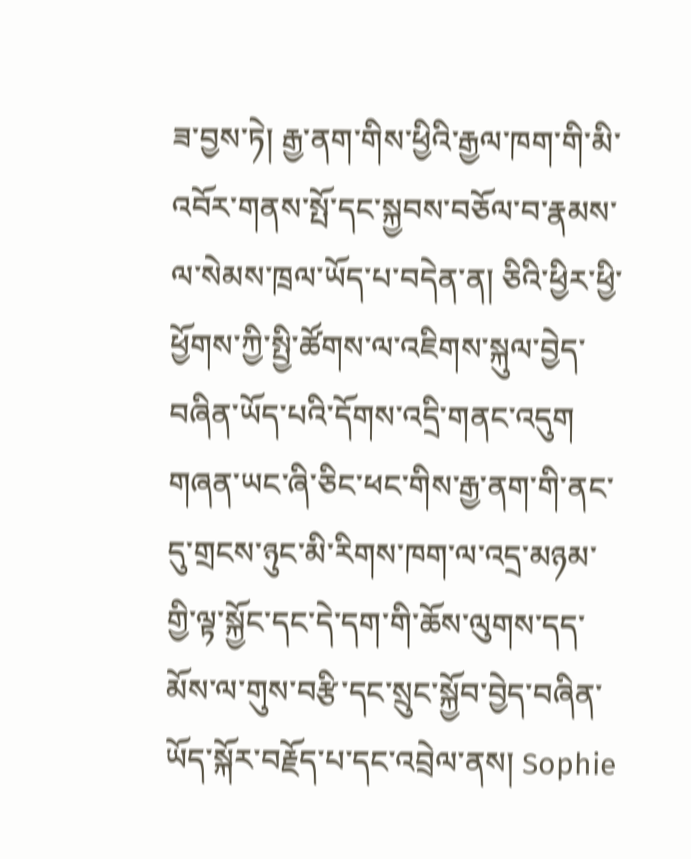ཟ་བྱས་ཏེ། རྒྱ་ནག་གིས་ཕྱིའི་རྒྱལ་ཁག་གི་མི་འབོར་གནས་སྤོ་དང་སྐྱབས་བཅོལ་བ་རྣམས་ལ་སེམས་ཁྲལ་ཡོད་པ་བདེན་ན། ཅིའི་ཕྱིར་ཕྱི་ཕྱོགས་ཀྱི་སྤྱི་ཚོགས་ལ་འཇིགས་སྐུལ་བྱེད་བཞིན་ཡོད་པའི་དོགས་འདྲི་གནང་འདུག གཞན་ཡང་ཞི་ཅིང་ཕང་གིས་རྒྱ་ནག་གི་ནང་དུ་གྲངས་ཉུང་མི་རིགས་ཁག་ལ་འདྲ་མཉམ་གྱི་ལྟ་སྐྱོང་དང་དེ་དག་གི་ཆོས་ལུགས་དད་མོས་ལ་གུས་བརྩི་དང་སྲུང་སྐྱོབ་བྱེད་བཞིན་ཡོད་སྐོར་བརྗོད་པ་དང་འབྲེལ་ནས། Sophie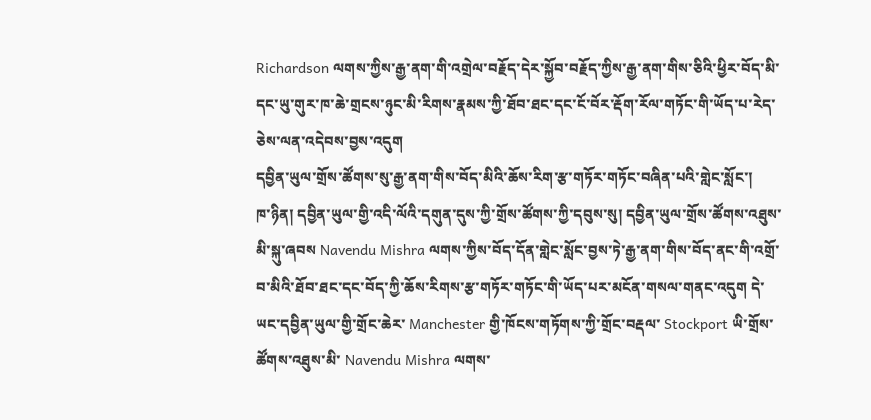Richardson ལགས་ཀྱིས་རྒྱ་ནག་གི་འགྲེལ་བརྗོད་དེར་སྐྱོབ་བརྗོད་ཀྱིས་རྒྱ་ནག་གིས་ཅིའི་ཕྱིར་བོད་མི་དང་ཡུ་གུར་ཁ་ཆེ་གྲངས་ཉུང་མི་རིགས་རྣམས་ཀྱི་ཐོབ་ཐང་དང་ངོ་བོར་རྡོག་རོལ་གཏོང་གི་ཡོད་པ་རེད་ཅེས་ལན་འདེབས་བྱས་འདུག
དབྱིན་ཡུལ་གྲོས་ཚོགས་སུ་རྒྱ་ནག་གིས་བོད་མིའི་ཆོས་རིག་རྩ་གཏོར་གཏོང་བཞིན་པའི་གླེང་སློང་།
ཁ་ཉིན། དབྱིན་ཡུལ་གྱི་འདི་ལོའི་དགུན་དུས་ཀྱི་གྲོས་ཚོགས་ཀྱི་དབུས་སུ། དབྱིན་ཡུལ་གྲོས་ཚོགས་འཐུས་མི་སྐུ་ཞབས Navendu Mishra ལགས་ཀྱིས་བོད་དོན་གླེང་སློང་བྱས་ཏེ་རྒྱ་ནག་གིས་བོད་ནང་གི་འགྲོ་བ་མིའི་ཐོབ་ཐང་དང་བོད་ཀྱི་ཆོས་རིགས་རྩ་གཏོར་གཏོང་གི་ཡོད་པར་མངོན་གསལ་གནང་འདུག དེ་ཡང་དབྱིན་ཡུལ་གྱི་གྲོང་ཆེར་ Manchester གྱི་ཁོངས་གཏོགས་ཀྱི་གྲོང་བརྡལ་ Stockport ཡི་གྲོས་ཚོགས་འཐུས་མི་ Navendu Mishra ལགས་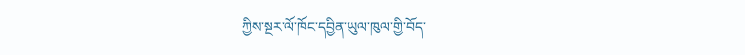ཀྱིས་སྔར་ལོ་ཁོང་དབྱིན་ཡུལ་ཁུལ་གྱི་བོད་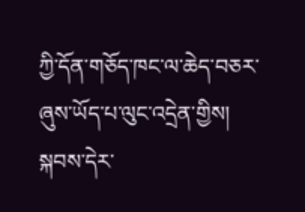ཀྱི་དོན་གཅོད་ཁང་ལ་ཆེད་བཅར་ཞུས་ཡོད་པ་ལུང་འདྲེན་གྱིས། སྐབས་དེར་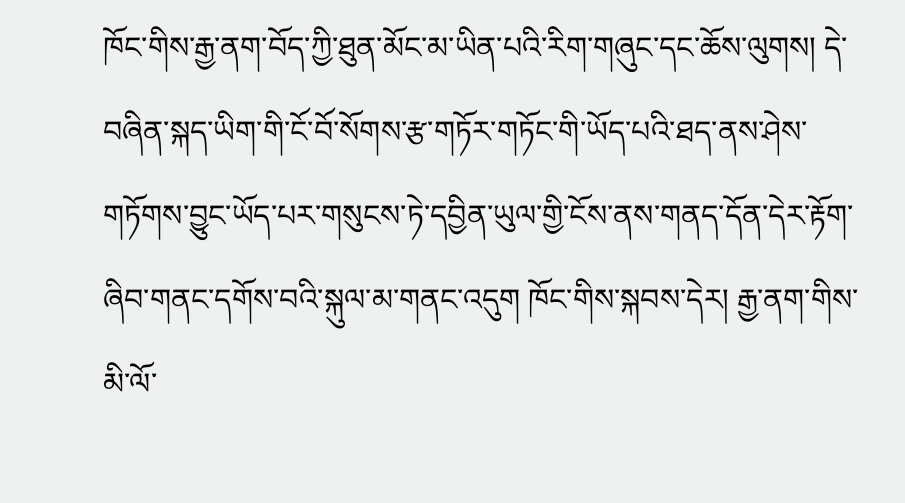ཁོང་གིས་རྒྱ་ནག་བོད་ཀྱི་ཐུན་མོང་མ་ཡིན་པའི་རིག་གཞུང་དང་ཆོས་ལུགས། དེ་བཞིན་སྐད་ཡིག་གི་ངོ་བོ་སོགས་རྩ་གཏོར་གཏོང་གི་ཡོད་པའི་ཐད་ནས་ཤེས་གཏོགས་བྱུང་ཡོད་པར་གསུངས་ཏེ་དབྱིན་ཡུལ་གྱི་ངོས་ནས་གནད་དོན་དེར་རྟོག་ཞིབ་གནང་དགོས་བའི་སྐུལ་མ་གནང་འདུག ཁོང་གིས་སྐབས་དེར། རྒྱ་ནག་གིས་མི་ལོ་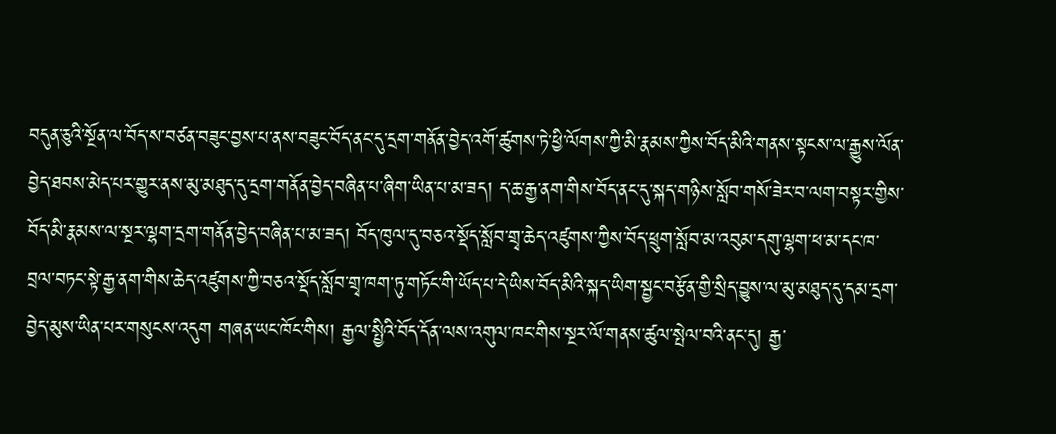བདུན་ཅུའི་སྔོན་ལ་བོད་ས་བཙན་བཟུང་བྱས་པ་ནས་བཟུང་བོད་ནང་དུ་དྲག་གནོན་བྱེད་འགོ་ཚུགས་ཏེ་ཕྱི་ལོགས་ཀྱི་མི་རྣམས་ཀྱིས་བོད་མིའི་གནས་སྟངས་ལ་རྒྱུས་ལོན་བྱེད་ཐབས་མེད་པར་གྱུར་ནས་མུ་མཐུད་དུ་དྲག་གནོན་བྱེད་བཞིན་པ་ཞིག་ཡིན་པ་མ་ཟད། ད་ཆ་རྒྱ་ནག་གིས་བོད་ནང་དུ་སྐད་གཉིས་སློབ་གསོ་ཟེར་བ་ལག་བསྟར་གྱིས་བོད་མི་རྣམས་ལ་སྔར་ལྷག་དྲག་གནོན་བྱེད་བཞིན་པ་མ་ཟད། བོད་ཁུལ་དུ་བཅའ་སྡོད་སློབ་གྲྭ་ཆེད་འཛུགས་ཀྱིས་བོད་ཕྲུག་སློབ་མ་འབུམ་དགུ་ལྷག་ཕ་མ་དང་ཁ་བྲལ་བཏང་སྟེ་རྒྱ་ནག་གིས་ཆེད་འཛུགས་ཀྱི་བཅའ་སྡོད་སློབ་གྲྭ་ཁག་ཏུ་གཏོང་གི་ཡོད་པ་དེ་ཡིས་བོད་མིའི་སྐད་ཡིག་སྦྱང་བརྩོན་གྱི་སྲིད་བྱུས་ལ་མུ་མཐུད་དུ་དམ་དྲག་བྱེད་མུས་ཡིན་པར་གསུངས་འདུག གཞན་ཡང་ཁོང་གིས། རྒྱལ་སྤྱིའི་བོད་དོན་ལས་འགུལ་ཁང་གིས་སྔར་ལོ་གནས་ཚུལ་སྤེལ་བའི་ནང་དུ། རྒྱ་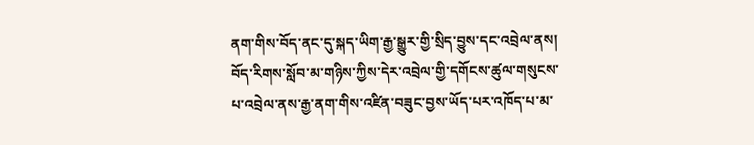ནག་གིས་བོད་ནང་དུ་སྐད་ཡིག་རྒྱ་སྒྱུར་གྱི་སྲིད་བྱུས་དང་འབྲེལ་ནས། བོད་རིགས་སློབ་མ་གཉིས་ཀྱིས་དེར་འབྲེལ་གྱི་དགོངས་ཚུལ་གསུངས་པ་འབྲེལ་ནས་རྒྱ་ནག་གིས་འཛིན་བཟུང་བྱས་ཡོད་པར་འཁོད་པ་མ་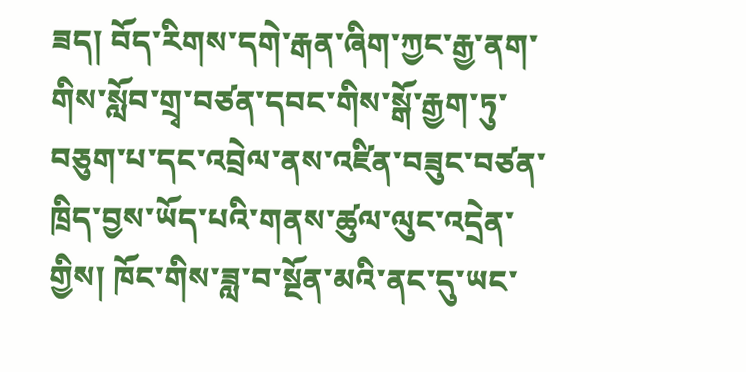ཟད། བོད་རིགས་དགེ་རྒན་ཞིག་ཀྱང་རྒྱ་ནག་གིས་སློབ་གྲྭ་བཙན་དབང་གིས་སྒོ་རྒྱག་ཏུ་བཅུག་པ་དང་འབྲེལ་ནས་འཛིན་བཟུང་བཙན་ཁྲིད་བྱས་ཡོད་པའི་གནས་ཚུལ་ལུང་འདྲེན་གྱིས། ཁོང་གིས་ཟླ་བ་སྔོན་མའི་ནང་དུ་ཡང་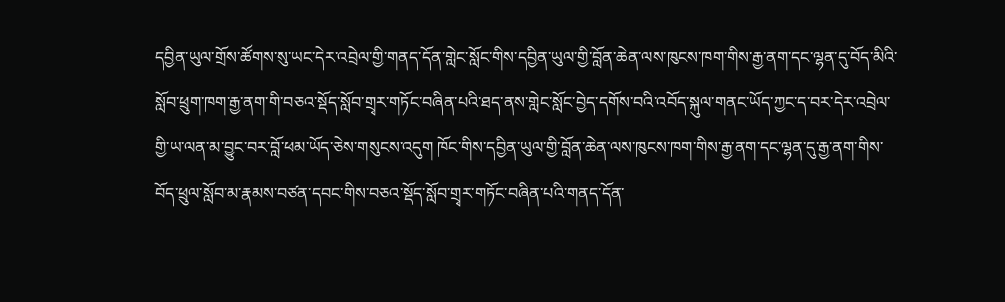དབྱིན་ཡུལ་གྲོས་ཚོགས་སུ་ཡང་དེར་འབྲེལ་གྱི་གནད་དོན་གླེང་སློང་གིས་དབྱིན་ཡུལ་གྱི་བློན་ཆེན་ལས་ཁུངས་ཁག་གིས་རྒྱ་ནག་དང་ལྷན་དུ་བོད་མིའི་སློབ་ཕྲུག་ཁག་རྒྱ་ནག་གི་བཅའ་སྡོད་སློབ་གྲྭར་གཏོང་བཞིན་པའི་ཐད་ནས་གླེང་སློང་བྱེད་དགོས་བའི་འབོད་སྐུལ་གནང་ཡོད་ཀྱང་ད་བར་དེར་འབྲེལ་གྱི་ཡ་ལན་མ་བྱུང་བར་བློ་ཕམ་ཡོད་ཅེས་གསུངས་འདུག ཁོང་གིས་དབྱིན་ཡུལ་གྱི་བློན་ཆེན་ལས་ཁུངས་ཁག་གིས་རྒྱ་ནག་དང་ལྷན་དུ་རྒྱ་ནག་གིས་བོད་ཕྲུལ་སློབ་མ་རྣམས་བཙན་དབང་གིས་བཅའ་སྡོད་སློབ་གྲྭར་གཏོང་བཞིན་པའི་གནད་དོན་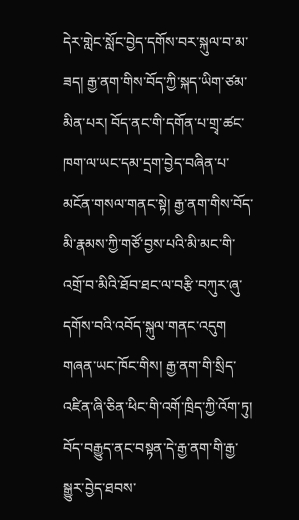དེར་གླེང་སློང་བྱེད་དགོས་བར་སྐུལ་བ་མ་ཟད། རྒྱ་ནག་གིས་བོད་ཀྱི་སྐད་ཡིག་ཙམ་མིན་པར། བོད་ནང་གི་དགོན་པ་གྲྭ་ཚང་ཁག་ལ་ཡང་དམ་དྲག་བྱེད་བཞིན་པ་མངོན་གསལ་གནང་སྟེ། རྒྱ་ནག་གིས་བོད་མི་རྣམས་ཀྱི་གཙོ་བྱས་པའི་མི་མང་གི་འགྲོ་བ་མིའི་ཐོབ་ཐང་ལ་བརྩི་བཀུར་ཞུ་དགོས་བའི་འབོད་སྐུལ་གནང་འདུག གཞན་ཡང་ཁོང་གིས། རྒྱ་ནག་གི་སྲིད་འཛིན་ཞི་ཅིན་ཕིང་གི་འགོ་ཁྲིད་ཀྱི་འོག་ཏུ། བོད་བརྒྱུད་ནང་བསྟན་དེ་རྒྱ་ནག་གི་རྒྱ་སྒྱུར་བྱེད་ཐབས་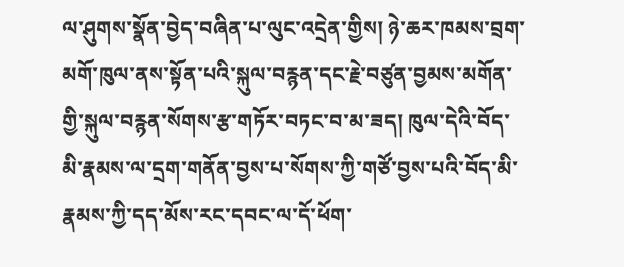ལ་ཤུགས་སྣོན་བྱེད་བཞིན་པ་ལུང་འདྲེན་གྱིས། ཉེ་ཆར་ཁམས་བྲག་མགོ་ཁུལ་ནས་སྟོན་པའི་སྐུལ་བརྙན་དང་རྗེ་བཙུན་བྱམས་མགོན་གྱི་སྐུལ་བརྙན་སོགས་རྩ་གཏོར་བཏང་བ་མ་ཟད། ཁུལ་དེའི་བོད་མི་རྣམས་ལ་དྲག་གནོན་བྱས་པ་སོགས་ཀྱི་གཙོ་བྱས་པའི་བོད་མི་རྣམས་ཀྱི་དད་མོས་རང་དབང་ལ་དོ་ཕོག་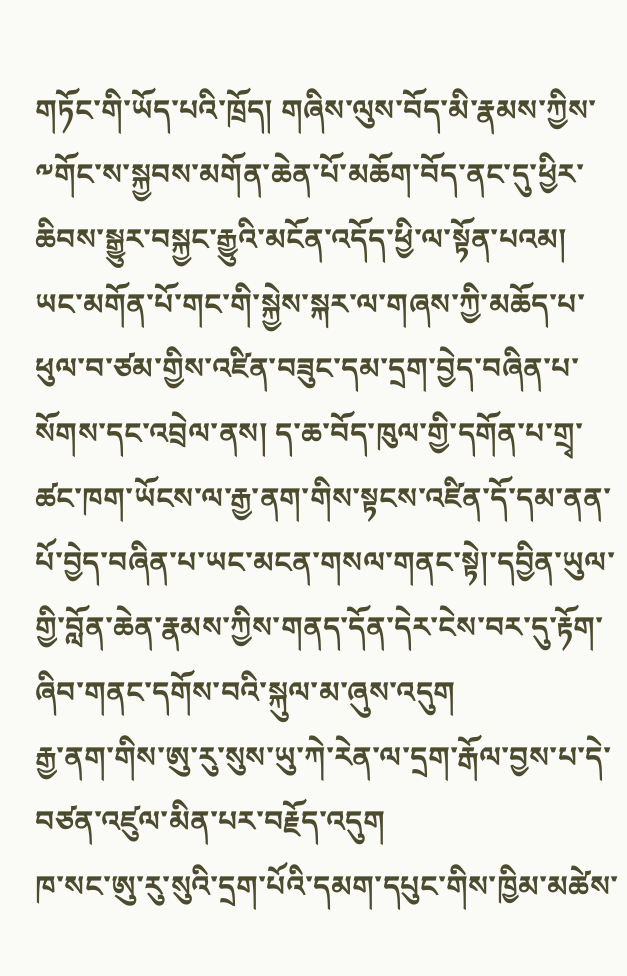གཏོང་གི་ཡོད་པའི་ཁྲོད། གཞིས་ལུས་བོད་མི་རྣམས་ཀྱིས་༸གོང་ས་སྐྱབས་མགོན་ཆེན་པོ་མཆོག་བོད་ནང་དུ་ཕྱིར་ཆིབས་སྒྱུར་བསྐྱང་རྒྱུའི་མངོན་འདོད་ཕྱི་ལ་སྟོན་པའམ། ཡང་མགོན་པོ་གང་གི་སྐྱེས་སྐར་ལ་གཞས་ཀྱི་མཆོད་པ་ཕུལ་བ་ཙམ་གྱིས་འཛིན་བཟུང་དམ་དྲག་བྱེད་བཞིན་པ་སོགས་དང་འབྲེལ་ནས། ད་ཆ་བོད་ཁུལ་གྱི་དགོན་པ་གྲྭ་ཚང་ཁག་ཡོངས་ལ་རྒྱ་ནག་གིས་སྟངས་འཛིན་དོ་དམ་ནན་པོ་བྱེད་བཞིན་པ་ཡང་མངན་གསལ་གནང་སྟེ།་དབྱིན་ཡུལ་གྱི་བློན་ཆེན་རྣམས་ཀྱིས་གནད་དོན་དེར་ངེས་བར་དུ་རྟོག་ཞིབ་གནང་དགོས་བའི་སྐུལ་མ་ཞུས་འདུག
རྒྱ་ནག་གིས་ཨུ་རུ་སུས་ཡུ་ཀེ་རེན་ལ་དྲག་རྒོལ་བྱས་པ་དེ་བཙན་འཛུལ་མིན་པར་བརྗོད་འདུག
ཁ་སང་ཨུ་རུ་སུའི་དྲག་པོའི་དམག་དཔུང་གིས་ཁྱིམ་མཚེས་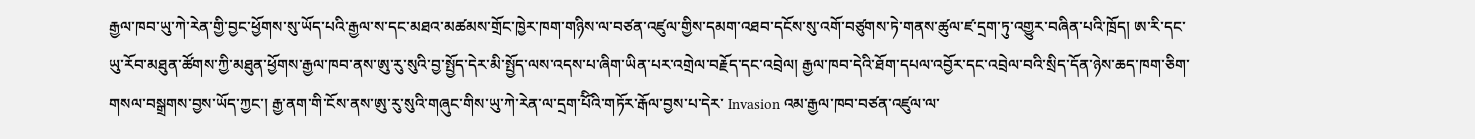རྒྱལ་ཁབ་ཡུ་ཀེ་རེན་གྱི་བྱང་ཕྱོགས་སུ་ཡོད་པའི་རྒྱལ་ས་དང་མཐའ་མཚམས་གྲོང་ཁྱེར་ཁག་གཉིས་ལ་བཙན་འཛུལ་གྱིས་དམག་འཐབ་དངོས་སུ་འགོ་བཙུགས་ཏེ་གནས་ཚུལ་ཛ་དྲག་ཏུ་འགྱུར་བཞིན་པའི་ཁྲོད། ཨ་རི་དང་ཡུ་རོབ་མཐུན་ཚོགས་ཀྱི་མཐུན་ཕྱོགས་རྒྱལ་ཁབ་ནས་ཨུ་རུ་སུའི་བྱ་སྤྱོད་དེར་མི་སྤྱོད་ལས་འདས་པ་ཞིག་ཡིན་པར་འགྲེལ་བརྗོད་དང་འབྲེལ། རྒྱལ་ཁབ་དེའི་ཐོག་དཔལ་འབྱོར་དང་འབྲེལ་བའི་སྲིད་དོན་ཉེས་ཆད་ཁག་ཅིག་གསལ་བསྒྲགས་བྱས་ཡོད་ཀྱང་། རྒྱ་ནག་གི་ངོས་ནས་ཨུ་རུ་སུའི་གཞུང་གིས་ཡུ་ཀེ་རེན་ལ་དྲག་པོིའི་གཏོར་རྒོལ་བྱས་པ་དེར་ Invasion འམ་རྒྱལ་ཁབ་བཙན་འཛུལ་ལ་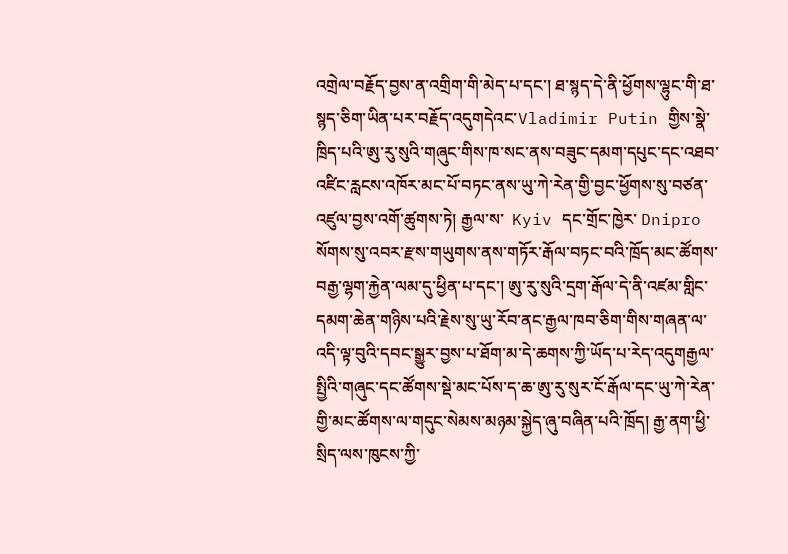འགྲེལ་བརྗོད་བྱས་ན་འགྲིག་གི་མེད་པ་དང་། ཐ་སྙད་དེ་ནི་ཕྱོགས་ལྷུང་གི་ཐ་སྙད་ཅིག་ཡིན་པར་བརྗོད་འདུགདེའང་Vladimir Putin གྱིས་སྣེ་ཁྲིད་པའི་ཨུ་རུ་སུའི་གཞུང་གིས་ཁ་སང་ནས་བཟུང་དམག་དཔུང་དང་འཐབ་འཛིང་རླངས་འཁོར་མང་པོ་བཏང་ནས་ཡུ་ཀེ་རེན་གྱི་བྱང་ཕྱོགས་སུ་བཙན་འཛུལ་བྱས་འགོ་ཚུགས་ཏེ། རྒྱལ་ས་  Kyiv དང་གྲོང་ཁྱེར་ Dnipro སོགས་སུ་འབར་རྫས་གཡུགས་ནས་གཏོར་རྒོལ་བཏང་བའི་ཁྲོད་མང་ཚོགས་བརྒྱ་ལྷག་རྐྱེན་ལམ་དུ་ཕྱིན་པ་དང་། ཨུ་རུ་སུའི་དྲག་རྒོལ་དེ་ནི་འཛམ་གླིང་དམག་ཆེན་གཉིས་པའི་རྗེས་སུ་ཡུ་རོབ་ནང་རྒྱལ་ཁབ་ཅིག་གིས་གཞན་ལ་འདི་ལྟ་བུའི་དབང་སྒྱུར་བྱས་པ་ཐོག་མ་དེ་ཆགས་ཀྱི་ཡོད་པ་རེད་འདུགརྒྱལ་སྤྱིའི་གཞུང་དང་ཚོགས་སྡེ་མང་པོས་ད་ཆ་ཨུ་རུ་སུར་ངོ་རྒོལ་དང་ཡུ་ཀེ་རེན་གྱི་མང་ཚོགས་ལ་གདུང་སེམས་མཉམ་སྐྱེད་ཞུ་བཞིན་པའི་ཁྲོད། རྒྱ་ནག་ཕྱི་སྲིད་ལས་ཁུངས་ཀྱི་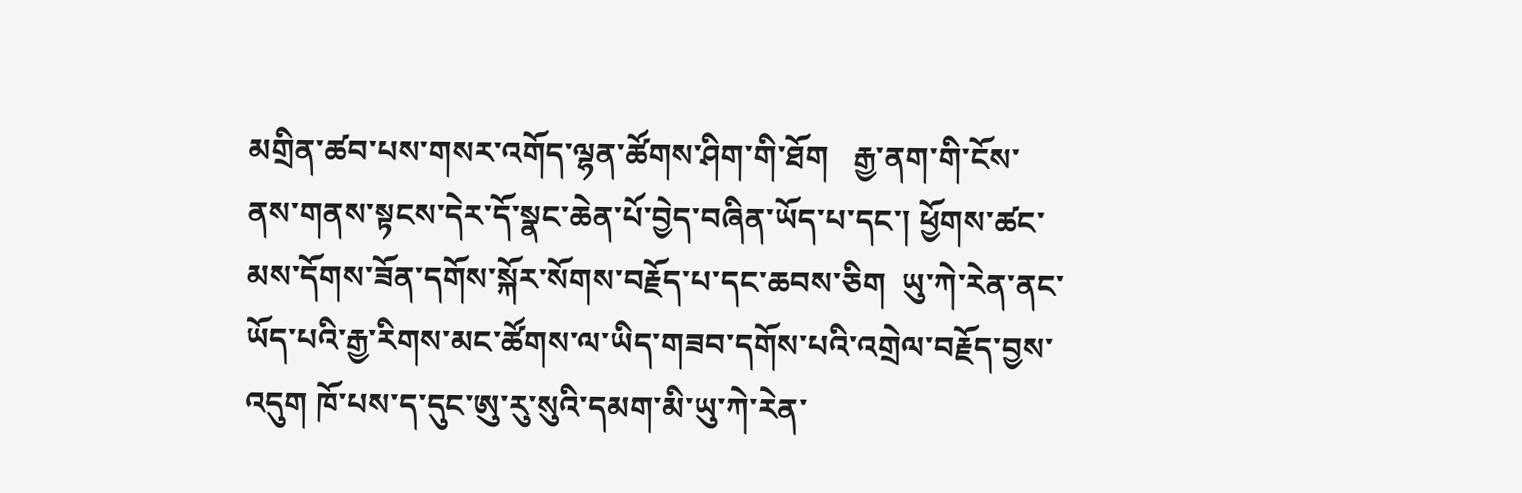མགྲིན་ཚབ་པས་གསར་འགོད་ལྷན་ཚོགས་ཤིག་གི་ཐོག   རྒྱ་ནག་གི་ངོས་ནས་གནས་སྟངས་དེར་དོ་སྣང་ཆེན་པོ་བྱེད་བཞིན་ཡོད་པ་དང་། ཕྱོགས་ཚང་མས་དོགས་ཟོན་དགོས་སྐོར་སོགས་བརྗོད་པ་དང་ཆབས་ཅིག  ཡུ་ཀེ་རེན་ནང་ཡོད་པའི་རྒྱ་རིགས་མང་ཚོགས་ལ་ཡིད་གཟབ་དགོས་པའི་འགྲེལ་བརྗོད་བྱས་འདུག ཁོ་པས་ད་དུང་ཨུ་རུ་སུའི་དམག་མི་ཡུ་ཀེ་རེན་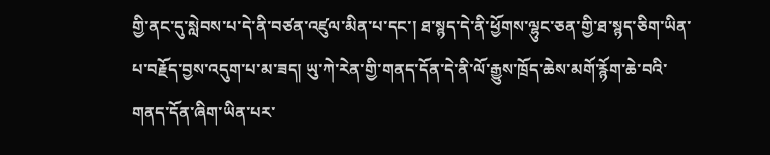གྱི་ནང་དུ་སླེབས་པ་དེ་ནི་བཙན་འཛུལ་མིན་པ་དང་། ཐ་སྙད་དེ་ནི་ཕྱོགས་ལྷུང་ཅན་གྱི་ཐ་སྙད་ཅིག་ཡིན་པ་བརྗོད་བྱས་འདུག་པ་མ་ཟད། ཡུ་ཀེ་རེན་གྱི་གནད་དོན་དེ་ནི་ལོ་རྒྱུས་ཁྲོད་ཆེས་མགོ་རྙོག་ཆེ་བའི་གནད་དོན་ཞིག་ཡིན་པར་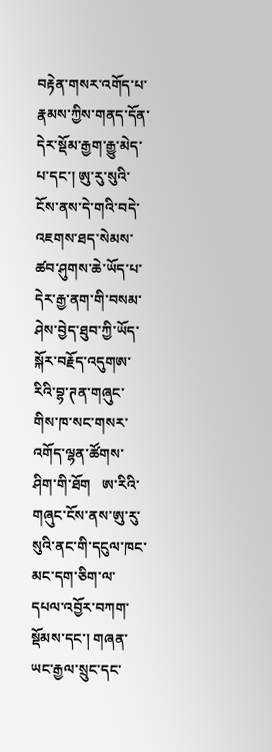བརྟེན་གསར་འགོད་པ་རྣམས་ཀྱིས་གནད་དོན་དེར་སྡོམ་རྒྱག་རྒྱུ་མེད་པ་དང་། ཨུ་རུ་སུའི་ངོས་ནས་དེ་གའི་བདེ་འཇགས་ཐད་སེམས་ཚབ་ཤུགས་ཆེ་ཡོད་པ་དེར་རྒྱ་ནག་གི་བསམ་ཤེས་བྱེད་ཐུབ་ཀྱི་ཡོད་སྐོར་བརྗོད་འདུགཨ་རིའི་བྷ་ཊན་གཞུང་གིས་ཁ་སང་གསར་འགོད་ལྷན་ཚོགས་ཤིག་གི་ཐོག   ཨ་རིའི་གཞུང་ངོས་ནས་ཨུ་རུ་སུའི་ནང་གི་དངུལ་ཁང་མང་དག་ཅིག་ལ་དཔལ་འབྱོར་བཀག་སྡོམས་དང་། གཞན་ཡང་རྒྱལ་སྲུང་དང་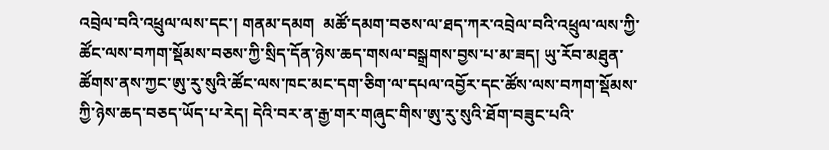འབྲེལ་བའི་འཕྲུལ་ལས་དང་། གནམ་དམག  མཚོ་དམག་བཅས་ལ་ཐད་ཀར་འབྲེལ་བའི་འཕྲུལ་ལས་ཀྱི་ཚོང་ལས་བཀག་སྡོམས་བཅས་ཀྱི་སྲིད་དོན་ཉེས་ཆད་གསལ་བསྒྲགས་བྱས་པ་མ་ཟད། ཡུ་རོབ་མཐུན་ཚོགས་ནས་ཀྱང་ཨུ་རུ་སུའི་ཚོང་ལས་ཁང་མང་དག་ཅིག་ལ་དཔལ་འབྱོར་དང་ཚོས་ལས་བཀག་སྡོམས་ཀྱི་ཉེས་ཆད་བཅད་ཡོད་པ་རེད། དེའི་བར་ན་རྒྱ་གར་གཞུང་གིས་ཨུ་རུ་སུའི་ཐོག་བཟུང་པའི་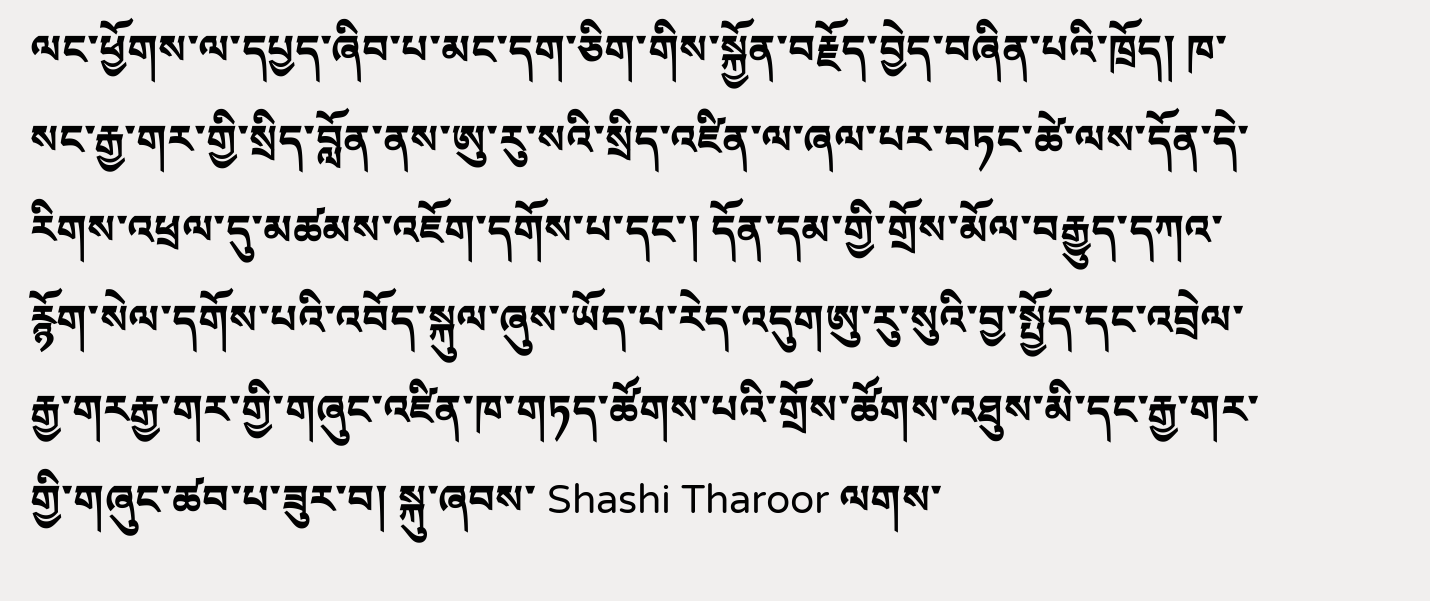ལང་ཕྱོགས་ལ་དཔྱད་ཞིབ་པ་མང་དག་ཅིག་གིས་སྐྱོན་བརྗོད་བྱེད་བཞིན་པའི་ཁྲོད། ཁ་སང་རྒྱ་གར་གྱི་སྲིད་བློན་ནས་ཨུ་རུ་སའི་སྲིད་འཛིན་ལ་ཞལ་པར་བཏང་ཚེ་ལས་དོན་དེ་རིགས་འཕྲལ་དུ་མཚམས་འཇོག་དགོས་པ་དང་། དོན་དམ་གྱི་གྲོས་མོལ་བརྒྱུད་དཀའ་རྙོག་སེལ་དགོས་པའི་འབོད་སྐུལ་ཞུས་ཡོད་པ་རེད་འདུགཨུ་རུ་སུའི་བྱ་སྤྱོད་དང་འབྲེལ་རྒྱ་གརརྒྱ་གར་གྱི་གཞུང་འཛིན་ཁ་གཏད་ཚོགས་པའི་གྲོས་ཚོགས་འཐུས་མི་དང་རྒྱ་གར་གྱི་གཞུང་ཚབ་པ་ཟུར་བ། སྐུ་ཞབས་ Shashi Tharoor ལགས་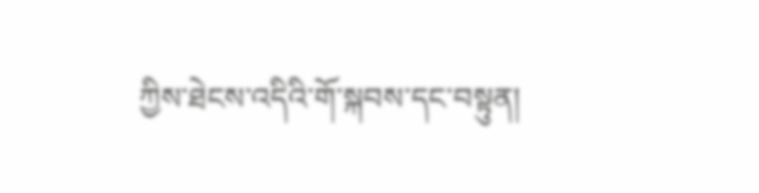ཀྱིས་ཐེངས་འདིའི་གོ་སྐབས་དང་བསྟུན།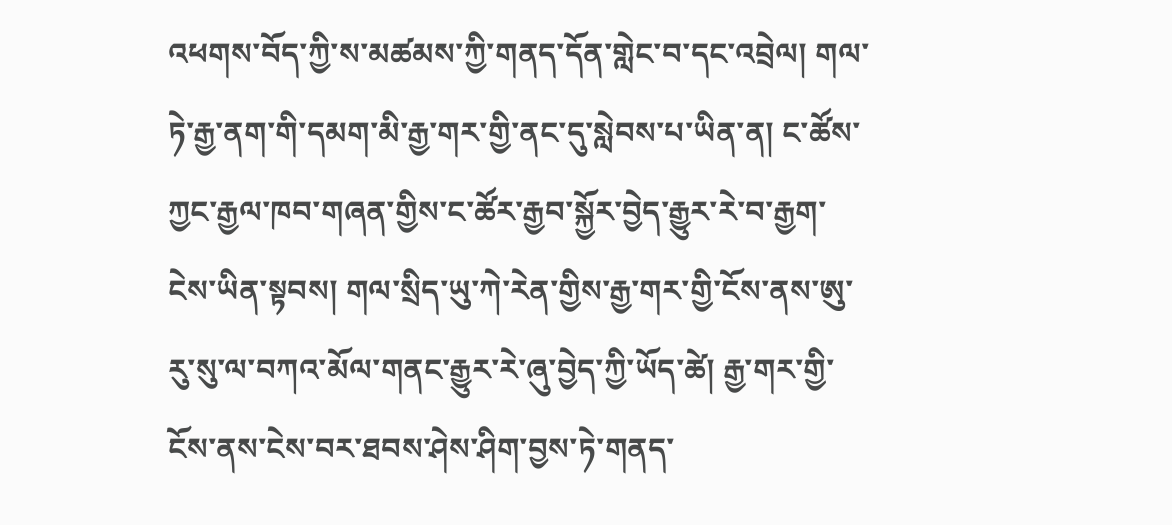འཕགས་བོད་ཀྱི་ས་མཚམས་ཀྱི་གནད་དོན་གླེང་བ་དང་འབྲེལ། གལ་ཏེ་རྒྱ་ནག་གི་དམག་མི་རྒྱ་གར་གྱི་ནང་དུ་སླེབས་པ་ཡིན་ན། ང་ཚོས་ཀྱང་རྒྱལ་ཁབ་གཞན་གྱིས་ང་ཚོར་རྒྱབ་སྐྱོར་བྱེད་རྒྱུར་རེ་བ་རྒྱག་ངེས་ཡིན་སྟབས། གལ་སྲིད་ཡུ་ཀེ་རེན་གྱིས་རྒྱ་གར་གྱི་ངོས་ནས་ཨུ་རུ་སུ་ལ་བཀའ་མོལ་གནང་རྒྱུར་རེ་ཞུ་བྱེད་ཀྱི་ཡོད་ཚེ། རྒྱ་གར་གྱི་ངོས་ནས་ངེས་བར་ཐབས་ཤེས་ཤིག་བྱས་ཏེ་གནད་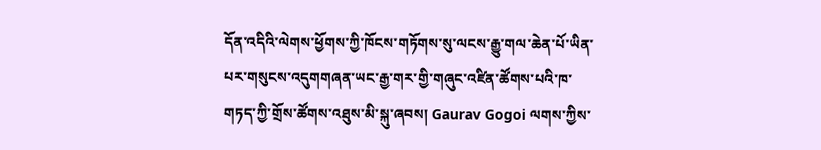དོན་འདིའི་ལེགས་ཕྱོགས་ཀྱི་ཁོངས་གཏོགས་སུ་ལངས་རྒྱུ་གལ་ཆེན་པོ་ཡིན་པར་གསུངས་འདུགགཞན་ཡང་རྒྱ་གར་གྱི་གཞུང་འཛིན་ཚོགས་པའི་ཁ་གཏད་ཀྱི་གྲོས་ཚོགས་འཐུས་མི་སྐུ་ཞབས། Gaurav Gogoi ལགས་ཀྱིས་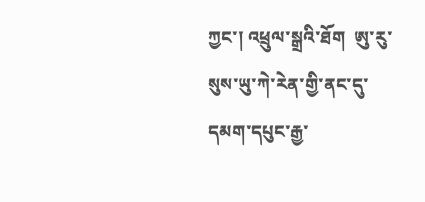ཀྱང་། འཕྲུལ་སྒྲའི་ཐོག  ཨུ་རུ་སུས་ཡུ་ཀེ་རེན་གྱི་ནང་དུ་དམག་དཔུང་རྒྱ་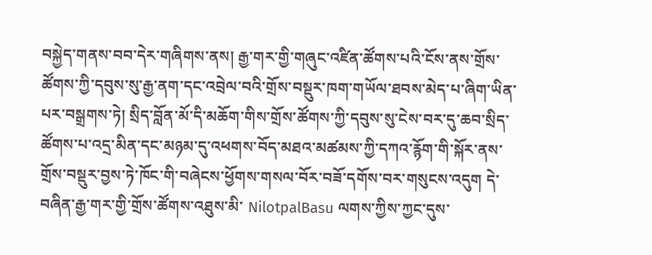བསྐྱེད་གནས་བབ་དེར་གཞིགས་ནས། རྒྱ་གར་གྱི་གཞུང་འཛིན་ཚོགས་པའི་ངོས་ནས་གྲོས་ཚོགས་ཀྱི་དབུས་སུ་རྒྱ་ནག་དང་འབྲེལ་བའི་གྲོས་བསྡུར་ཁག་གཡོལ་ཐབས་མེད་པ་ཞིག་ཡིན་པར་བསྒྲགས་ཏེ། སྲིད་བློན་མོ་དི་མཆོག་གིས་གྲོས་ཚོགས་ཀྱི་དབུས་སུ་ངེས་བར་དུ་ཆབ་སྲིད་ཚོགས་པ་འདྲ་མིན་དང་མཉམ་དུ་འཕགས་བོད་མཐའ་མཚམས་ཀྱི་དཀའ་རྙོག་གི་སྐོར་ནས་གྲོས་བསྡུར་བྱས་ཏེ་ཁོང་གི་བཞེངས་ཕྱོགས་གསལ་བོར་བཟོ་དགོས་བར་གསུངས་འདུག དེ་བཞིན་རྒྱ་གར་གྱི་གྲོས་ཚོགས་འཐུས་མི་ NilotpalBasu ལགས་ཀྱིས་ཀྱང་དུས་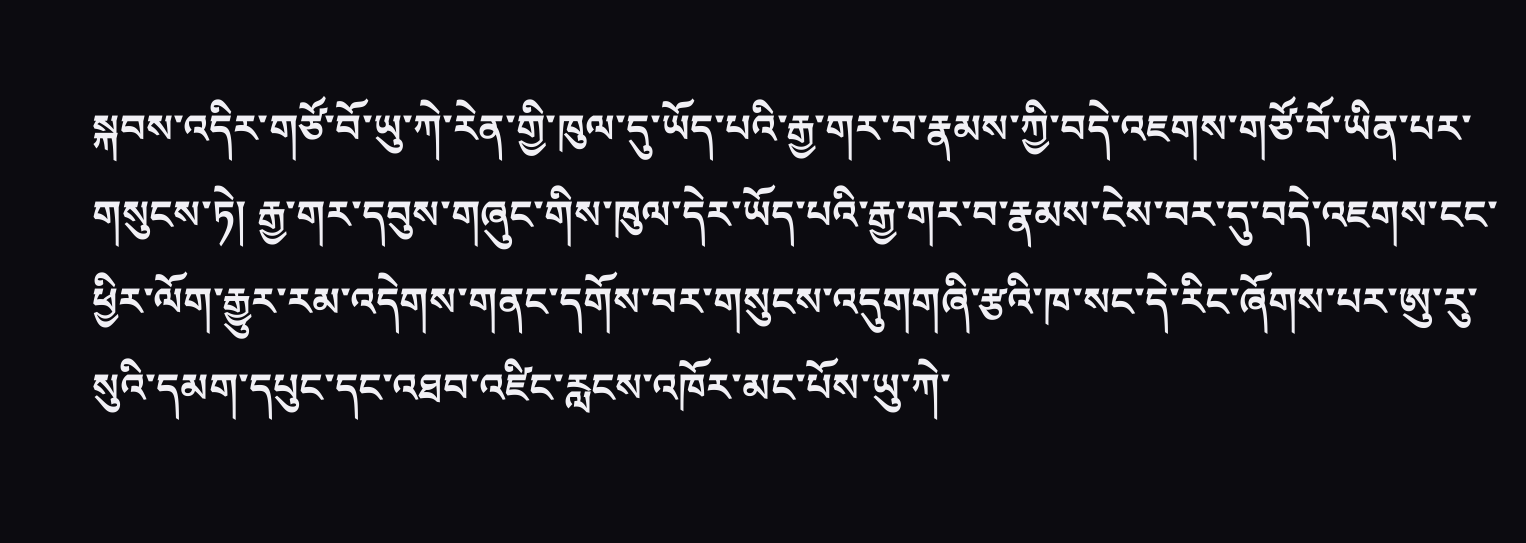སྐབས་འདིར་གཙོ་བོ་ཡུ་ཀེ་རེན་གྱི་ཁུལ་དུ་ཡོད་པའི་རྒྱ་གར་བ་རྣམས་ཀྱི་བདེ་འཇགས་གཙོ་བོ་ཡིན་པར་གསུངས་ཏེ། རྒྱ་གར་དབུས་གཞུང་གིས་ཁུལ་དེར་ཡོད་པའི་རྒྱ་གར་བ་རྣམས་ངེས་བར་དུ་བདེ་འཇགས་ངང་ཕྱིར་ལོག་རྒྱུར་རམ་འདེགས་གནང་དགོས་བར་གསུངས་འདུགགཞི་རྩའི་ཁ་སང་དེ་རིང་ཞོགས་པར་ཨུ་རུ་སུའི་དམག་དཔུང་དང་འཐབ་འཛིང་རླངས་འཁོར་མང་པོས་ཡུ་ཀེ་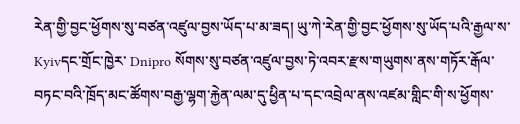རེན་གྱི་བྱང་ཕྱོགས་སུ་བཙན་འཛུལ་བྱས་ཡོད་པ་མ་ཟད། ཡུ་ཀེ་རེན་གྱི་བྱང་ཕྱོགས་སུ་ཡོད་པའི་རྒྱལ་ས་  Kyivདང་གྲོང་ཁྱེར་ Dnipro སོགས་སུ་བཙན་འཛུལ་བྱས་ཏེ་འབར་རྫས་གཡུགས་ནས་གཏོར་རྒོལ་བཏང་བའི་ཁྲོད་མང་ཚོགས་བརྒྱ་ལྷག་རྐྱེན་ལམ་དུ་ཕྱིན་པ་དང་འབྲེལ་ནས་འཛམ་གླིང་གི་ས་ཕྱོགས་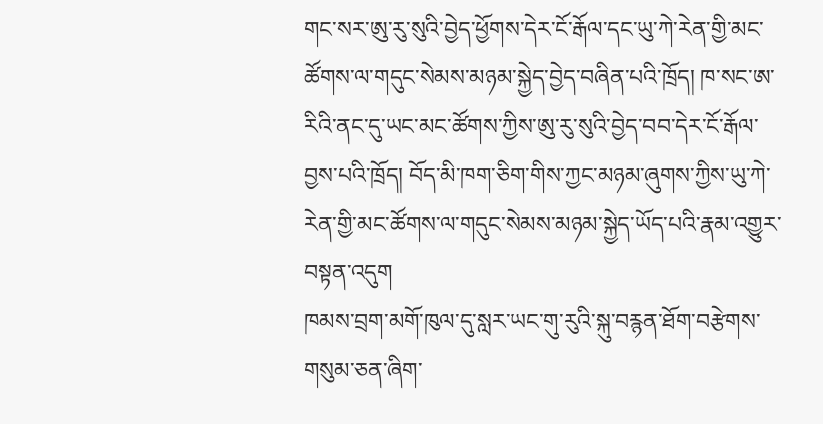གང་སར་ཨུ་རུ་སུའི་བྱེད་ཕྱོགས་དེར་ངོ་རྒོལ་དང་ཡུ་ཀེ་རེན་གྱི་མང་ཚོགས་ལ་གདུང་སེམས་མཉམ་སྐྱེད་བྱེད་བཞིན་པའི་ཁྲོད། ཁ་སང་ཨ་རིའི་ནང་དུ་ཡང་མང་ཚོགས་ཀྱིས་ཨུ་རུ་སུའི་བྱེད་བབ་དེར་ངོ་རྒོལ་བྱས་པའི་ཁྲོད། བོད་མི་ཁག་ཅིག་གིས་ཀྱང་མཉམ་ཞུགས་ཀྱིས་ཡུ་ཀེ་རེན་གྱི་མང་ཚོགས་ལ་གདུང་སེམས་མཉམ་སྐྱེད་ཡོད་པའི་རྣམ་འགྱུར་བསྟན་འདུག
ཁམས་བྲག་མགོ་ཁུལ་དུ་སླར་ཡང་གུ་རུའི་སྐུ་བརྙན་ཐོག་བརྩེགས་གསུམ་ཅན་ཞིག་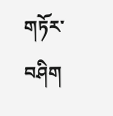གཏོར་བཤིག